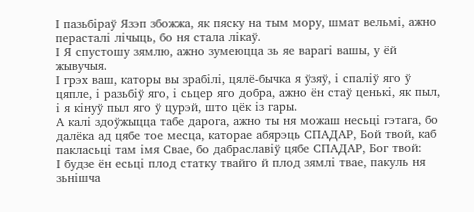І пазьбіраў Язэп збожжа, як пяску на тым мору, шмат вельмі, ажно перасталі лічыць, бо ня стала лікаў.
І Я спустошу зямлю, ажно зумеюцца зь яе варагі вашы, у ёй жывучыя.
І грэх ваш, каторы вы зрабілі, цялё-бычка я ўзяў, і спаліў яго ў цяпле, і разьбіў яго, і сьцер яго добра, ажно ён стаў ценькі, як пыл, і я кінуў пыл яго ў цурэй, што цёк із гары.
А калі здоўжыцца табе дарога, ажно ты ня можаш несьці гэтага, бо далёка ад цябе тое месца, каторае абярэць СПАДАР, Бой твой, каб пакласьці там імя Свае, бо дабраславіў цябе СПАДАР, Бог твой:
І будзе ён есьці плод статку твайго й плод зямлі твае, пакуль ня зьнішча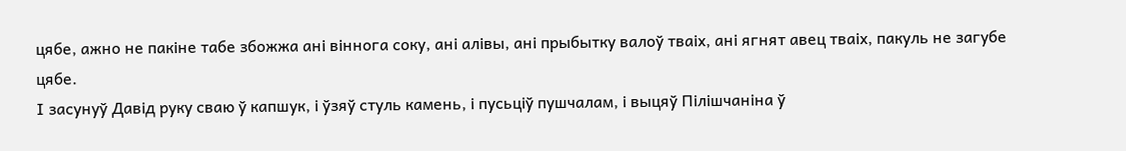цябе, ажно не пакіне табе збожжа ані віннога соку, ані алівы, ані прыбытку валоў тваіх, ані ягнят авец тваіх, пакуль не загубе цябе.
І засунуў Давід руку сваю ў капшук, і ўзяў стуль камень, і пусьціў пушчалам, і выцяў Пілішчаніна ў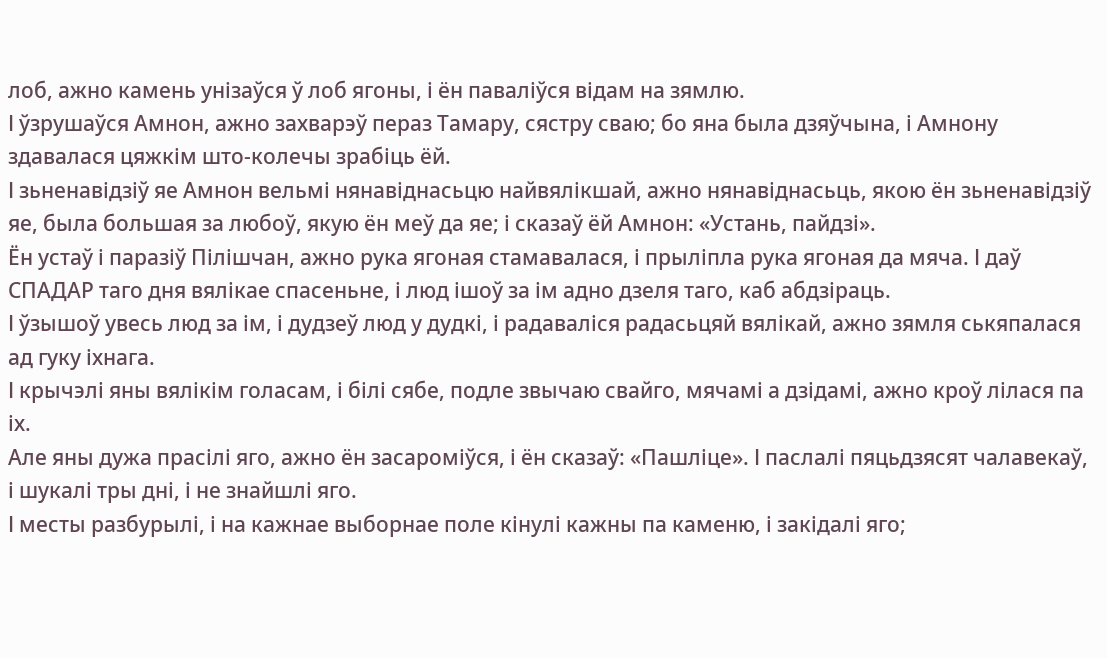лоб, ажно камень унізаўся ў лоб ягоны, і ён паваліўся відам на зямлю.
І ўзрушаўся Амнон, ажно захварэў пераз Тамару, сястру сваю; бо яна была дзяўчына, і Амнону здавалася цяжкім што-колечы зрабіць ёй.
І зьненавідзіў яе Амнон вельмі нянавіднасьцю найвялікшай, ажно нянавіднасьць, якою ён зьненавідзіў яе, была большая за любоў, якую ён меў да яе; і сказаў ёй Амнон: «Устань, пайдзі».
Ён устаў і паразіў Пілішчан, ажно рука ягоная стамавалася, і прыліпла рука ягоная да мяча. І даў СПАДАР таго дня вялікае спасеньне, і люд ішоў за ім адно дзеля таго, каб абдзіраць.
І ўзышоў увесь люд за ім, і дудзеў люд у дудкі, і радаваліся радасьцяй вялікай, ажно зямля ськяпалася ад гуку іхнага.
І крычэлі яны вялікім голасам, і білі сябе, подле звычаю свайго, мячамі а дзідамі, ажно кроў лілася па іх.
Але яны дужа прасілі яго, ажно ён засароміўся, і ён сказаў: «Пашліце». І паслалі пяцьдзясят чалавекаў, і шукалі тры дні, і не знайшлі яго.
І месты разбурылі, і на кажнае выборнае поле кінулі кажны па каменю, і закідалі яго;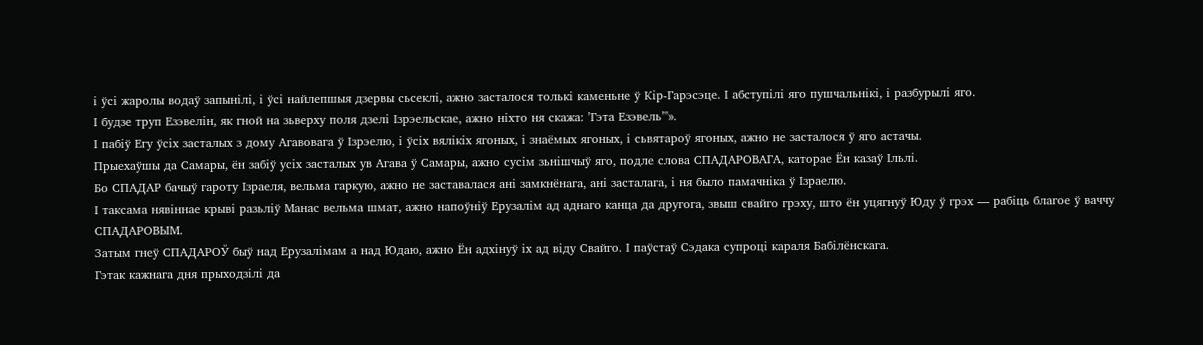і ўсі жаролы водаў запынілі, і ўсі найлепшыя дзервы сьсеклі, ажно засталося толькі каменьне ў Кір-Гарэсэце. І абступілі яго пушчальнікі, і разбурылі яго.
І будзе труп Езэвелін, як гной на зьверху поля дзелі Ізрэельскае, ажно ніхто ня скажа: ’Гэта Езэвель’"».
І пабіў Егу ўсіх засталых з дому Агавовага ў Ізрэелю, і ўсіх вялікіх ягоных, і знаёмых ягоных, і сьвятароў ягоных, ажно не засталося ў яго астачы.
Прыехаўшы да Самары, ён забіў усіх засталых ув Агава ў Самары, ажно сусім зьнішчыў яго, подле слова СПАДАРОВАГА, каторае Ён казаў Ільлі.
Бо СПАДАР бачыў гароту Ізраеля, вельма гаркую, ажно не заставалася ані замкнёнага, ані засталага, і ня было памачніка ў Ізраелю.
І таксама нявіннае крыві разьліў Манас вельма шмат, ажно напоўніў Ерузалім ад аднаго канца да другога, звыш свайго грэху, што ён уцягнуў Юду ў грэх — рабіць благое ў ваччу СПАДАРОВЫМ.
Затым гнеў СПАДАРОЎ быў над Ерузалімам а над Юдаю, ажно Ён адхінуў іх ад віду Свайго. І паўстаў Сэдака супроці караля Бабілёнскага.
Гэтак кажнага дня прыходзілі да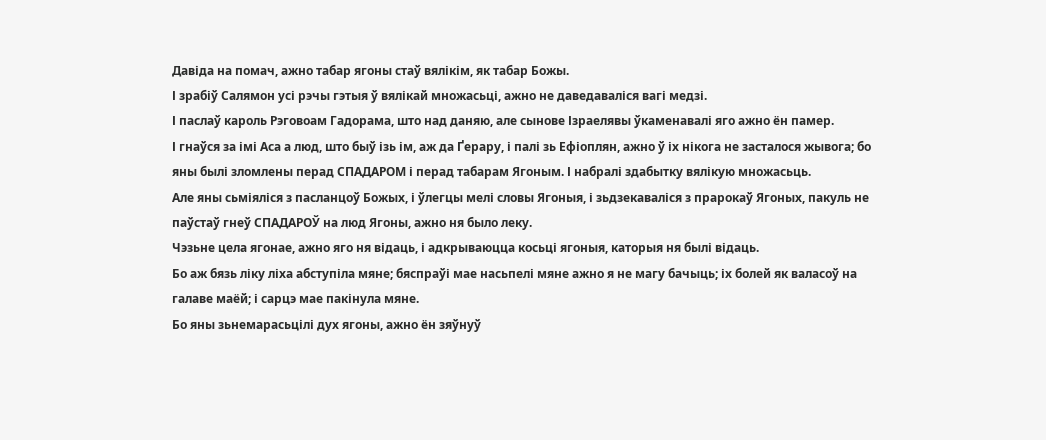Давіда на помач, ажно табар ягоны стаў вялікім, як табар Божы.
І зрабіў Салямон усі рэчы гэтыя ў вялікай множасьці, ажно не даведаваліся вагі медзі.
І паслаў кароль Рэговоам Гадорама, што над даняю, але сынове Ізраелявы ўкаменавалі яго ажно ён памер.
І гнаўся за імі Аса а люд, што быў ізь ім, аж да Ґерару, і палі зь Ефіоплян, ажно ў іх нікога не засталося жывога; бо яны былі зломлены перад СПАДАРОМ і перад табарам Ягоным. І набралі здабытку вялікую множасьць.
Але яны сьміяліся з пасланцоў Божых, і ўлегцы мелі словы Ягоныя, і зьдзекаваліся з прарокаў Ягоных, пакуль не паўстаў гнеў СПАДАРОЎ на люд Ягоны, ажно ня было леку.
Чэзьне цела ягонае, ажно яго ня відаць, і адкрываюцца косьці ягоныя, каторыя ня былі відаць.
Бо аж бязь ліку ліха абступіла мяне; бяспраўі мае насьпелі мяне ажно я не магу бачыць; іх болей як валасоў на галаве маёй; і сарцэ мае пакінула мяне.
Бо яны зьнемарасьцілі дух ягоны, ажно ён зяўнуў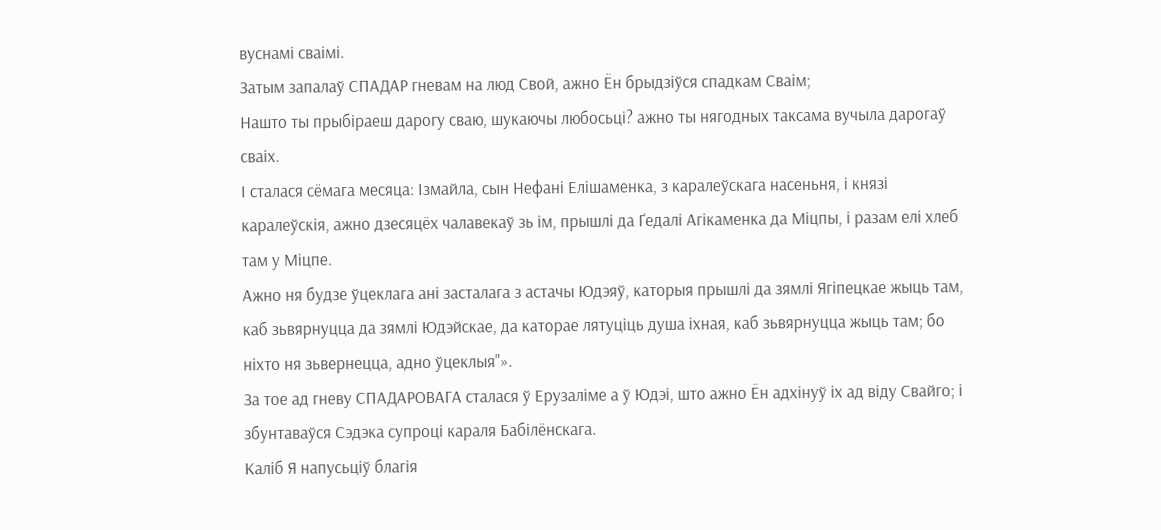вуснамі сваімі.
Затым запалаў СПАДАР гневам на люд Свой, ажно Ён брыдзіўся спадкам Сваім;
Нашто ты прыбіраеш дарогу сваю, шукаючы любосьці? ажно ты нягодных таксама вучыла дарогаў сваіх.
І сталася сёмага месяца: Ізмайла, сын Нефані Елішаменка, з каралеўскага насеньня, і князі каралеўскія, ажно дзесяцёх чалавекаў зь ім, прышлі да Ґедалі Агікаменка да Міцпы, і разам елі хлеб там у Міцпе.
Ажно ня будзе ўцеклага ані засталага з астачы Юдэяў, каторыя прышлі да зямлі Ягіпецкае жыць там, каб зьвярнуцца да зямлі Юдэйскае, да каторае лятуціць душа іхная, каб зьвярнуцца жыць там; бо ніхто ня зьвернецца, адно ўцеклыя"».
За тое ад гневу СПАДАРОВАГА сталася ў Ерузаліме а ў Юдэі, што ажно Ён адхінуў іх ад віду Свайго; і збунтаваўся Сэдэка супроці караля Бабілёнскага.
Каліб Я напусьціў благія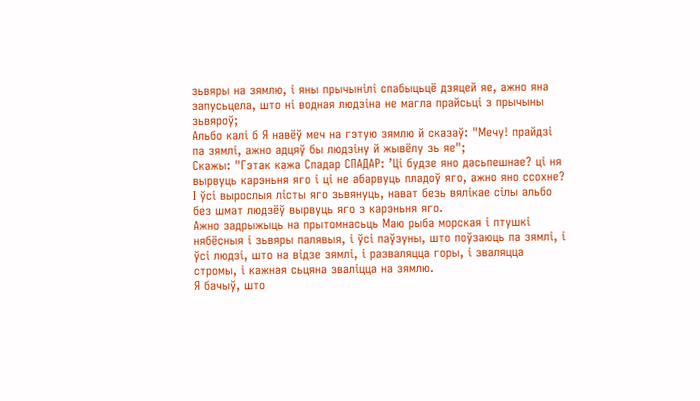зьвяры на зямлю, і яны прычынілі спабыцьцё дзяцей яе, ажно яна запусьцела, што ні водная людзіна не магла прайсьці з прычыны зьвяроў;
Альбо калі б Я навёў меч на гэтую зямлю й сказаў: "Мечу! прайдзі па зямлі, ажно адцяў бы людзіну й жывёлу зь яе";
Скажы: "Гэтак кажа Спадар СПАДАР: ’Ці будзе яно дасьпешнае? ці ня вырвуць карэньня яго і ці не абарвуць пладоў яго, ажно яно ссохне? І ўсі вырослыя лісты яго зьвянуць, нават безь вялікае сілы альбо без шмат людзёў вырвуць яго з карэньня яго.
Ажно задрыжыць на прытомнасьць Маю рыба морская і птушкі нябёсныя і зьвяры палявыя, і ўсі паўзуны, што поўзаюць па зямлі, і ўсі людзі, што на відзе зямлі, і разваляцца горы, і зваляцца стромы, і кажная сьцяна зваліцца на зямлю.
Я бачыў, што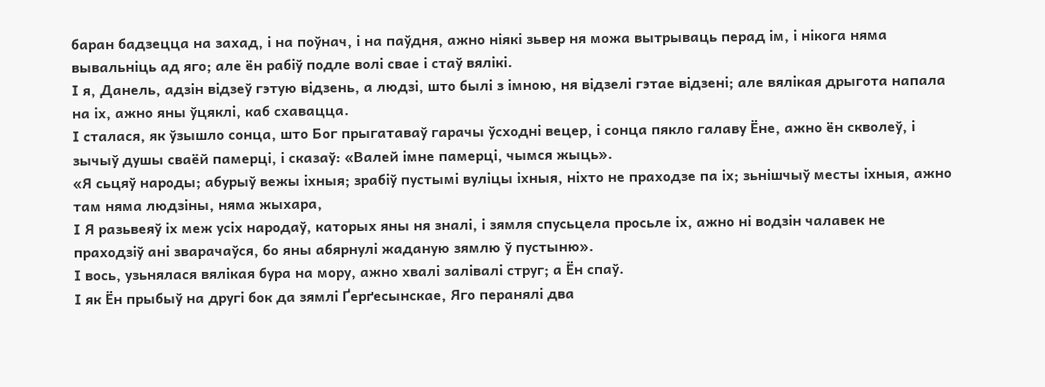баран бадзецца на захад, і на поўнач, і на паўдня, ажно ніякі зьвер ня можа вытрываць перад ім, і нікога няма вывальніць ад яго; але ён рабіў подле волі свае і стаў вялікі.
І я, Данель, адзін відзеў гэтую відзень, а людзі, што былі з імною, ня відзелі гэтае відзені; але вялікая дрыгота напала на іх, ажно яны ўцяклі, каб схавацца.
І сталася, як ўзышло сонца, што Бог прыгатаваў гарачы ўсходні вецер, і сонца пякло галаву Ёне, ажно ён скволеў, і зычыў душы сваёй памерці, і сказаў: «Валей імне памерці, чымся жыць».
«Я сьцяў народы; абурыў вежы іхныя; зрабіў пустымі вуліцы іхныя, ніхто не праходзе па іх; зьнішчыў месты іхныя, ажно там няма людзіны, няма жыхара,
І Я разьвеяў іх меж усіх народаў, каторых яны ня зналі, і зямля спусьцела просьле іх, ажно ні водзін чалавек не праходзіў ані зварачаўся, бо яны абярнулі жаданую зямлю ў пустыню».
І вось, узьнялася вялікая бура на мору, ажно хвалі залівалі струг; а Ён спаў.
І як Ён прыбыў на другі бок да зямлі Ґерґесынскае, Яго перанялі два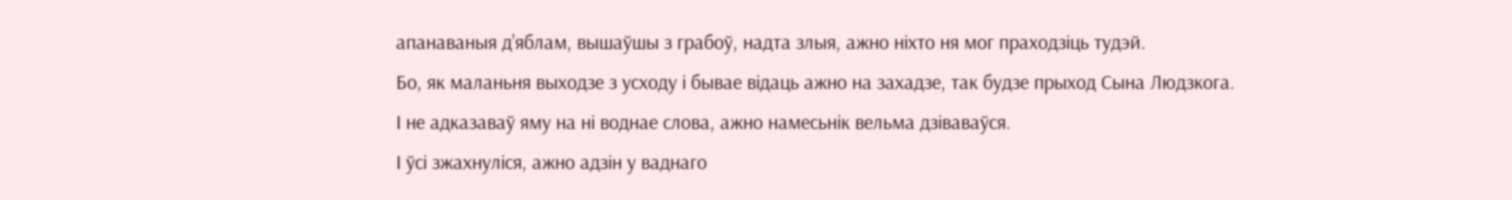апанаваныя д’яблам, вышаўшы з грабоў, надта злыя, ажно ніхто ня мог праходзіць тудэй.
Бо, як маланьня выходзе з усходу і бывае відаць ажно на захадзе, так будзе прыход Сына Людзкога.
І не адказаваў яму на ні воднае слова, ажно намесьнік вельма дзіваваўся.
І ўсі зжахнуліся, ажно адзін у ваднаго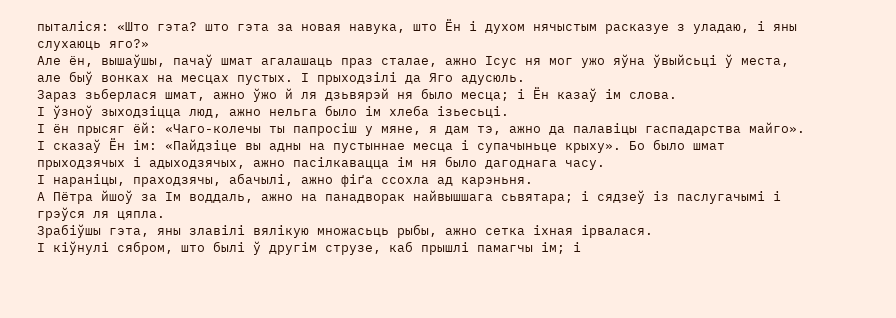пыталіся: «Што гэта? што гэта за новая навука, што Ён і духом нячыстым расказуе з уладаю, і яны слухаюць яго?»
Але ён, вышаўшы, пачаў шмат агалашаць праз сталае, ажно Ісус ня мог ужо яўна ўвыйсьці ў места, але быў вонках на месцах пустых. І прыходзілі да Яго адусюль.
Зараз зьберлася шмат, ажно ўжо й ля дзьвярэй ня было месца; і Ён казаў ім слова.
І ўзноў зыходзіцца люд, ажно нельга было ім хлеба ізьесьці.
І ён прысяг ёй: «Чаго-колечы ты папросіш у мяне, я дам тэ, ажно да палавіцы гаспадарства майго».
І сказаў Ён ім: «Пайдзіце вы адны на пустыннае месца і супачыньце крыху». Бо было шмат прыходзячых і адыходзячых, ажно пасілкавацца ім ня было дагоднага часу.
І нараніцы, праходзячы, абачылі, ажно фіґа ссохла ад карэньня.
А Пётра йшоў за Ім воддаль, ажно на панадворак найвышшага сьвятара; і сядзеў із паслугачымі і грэўся ля цяпла.
Зрабіўшы гэта, яны злавілі вялікую множасьць рыбы, ажно сетка іхная ірвалася.
І кіўнулі сябром, што былі ў другім струзе, каб прышлі памагчы ім; і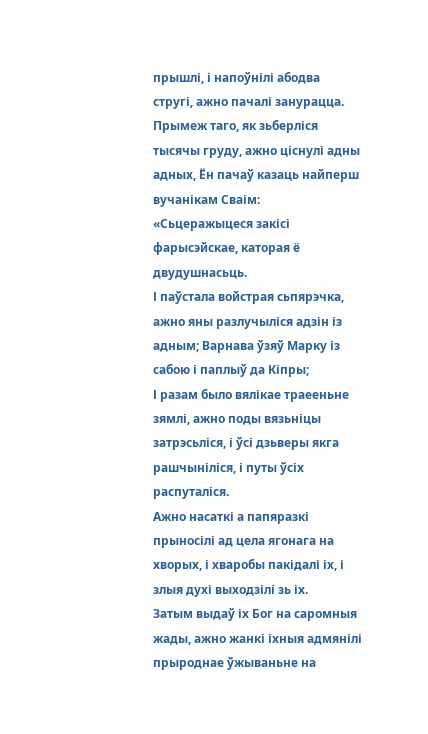прышлі, і напоўнілі абодва стругі, ажно пачалі занурацца.
Прымеж таго, як зьберліся тысячы груду, ажно ціснулі адны адных, Ён пачаў казаць найперш вучанікам Сваім: «Сьцеражыцеся закісі фарысэйскае, каторая ё двудушнасьць.
І паўстала войстрая сьпярэчка, ажно яны разлучыліся адзін із адным; Варнава ўзяў Марку із сабою і паплыў да Кіпры;
І разам было вялікае траееньне зямлі, ажно поды вязьніцы затрэсьліся, і ўсі дзьверы якга рашчыніліся, і путы ўсіх распуталіся.
Ажно насаткі а папяразкі прыносілі ад цела ягонага на хворых, і хваробы пакідалі іх, і злыя духі выходзілі зь іх.
Затым выдаў іх Бог на саромныя жады, ажно жанкі іхныя адмянілі прыроднае ўжываньне на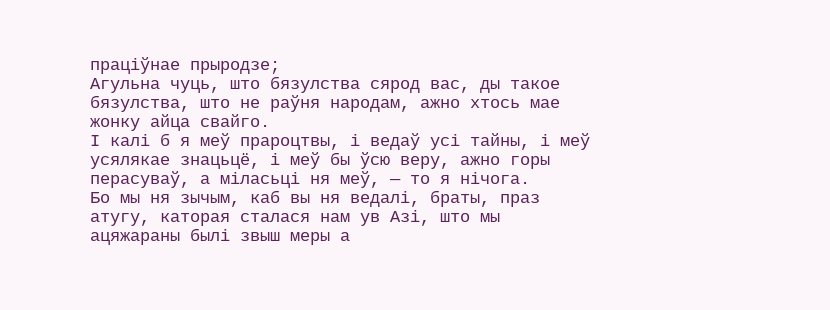праціўнае прыродзе;
Агульна чуць, што бязулства сярод вас, ды такое бязулства, што не раўня народам, ажно хтось мае жонку айца свайго.
І калі б я меў прароцтвы, і ведаў усі тайны, і меў усялякае знацьцё, і меў бы ўсю веру, ажно горы перасуваў, а міласьці ня меў, — то я нічога.
Бо мы ня зычым, каб вы ня ведалі, браты, праз атугу, каторая сталася нам ув Азі, што мы ацяжараны былі звыш меры а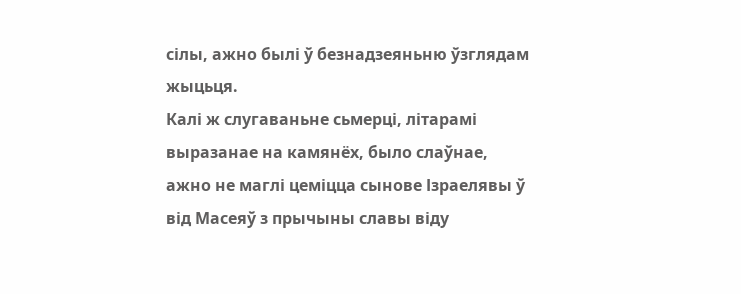сілы, ажно былі ў безнадзеяньню ўзглядам жыцьця.
Калі ж слугаваньне сьмерці, літарамі выразанае на камянёх, было слаўнае, ажно не маглі цеміцца сынове Ізраелявы ў від Масеяў з прычыны славы віду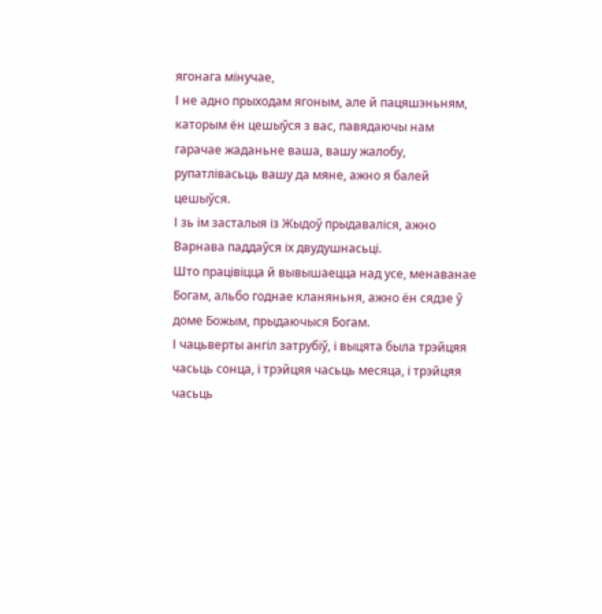ягонага мінучае,
І не адно прыходам ягоным, але й пацяшэньням, каторым ён цешыўся з вас, павядаючы нам гарачае жаданьне ваша, вашу жалобу, рупатлівасьць вашу да мяне, ажно я балей цешыўся.
І зь ім засталыя із Жыдоў прыдаваліся, ажно Варнава паддаўся іх двудушнасьці.
Што працівіцца й вывышаецца над усе, менаванае Богам, альбо годнае кланяньня, ажно ён сядзе ў доме Божым, прыдаючыся Богам.
І чацьверты ангіл затрубіў, і выцята была трэйцяя часьць сонца, і трэйцяя часьць месяца, і трэйцяя часьць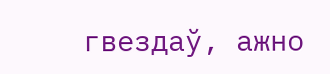гвездаў, ажно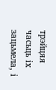трэйцяя часьць іх зацьмела, і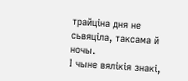трайціна дня не сьвяціла, таксама й ночы.
І чыне вялікія знакі,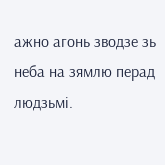ажно агонь зводзе зь неба на зямлю перад людзьмі.